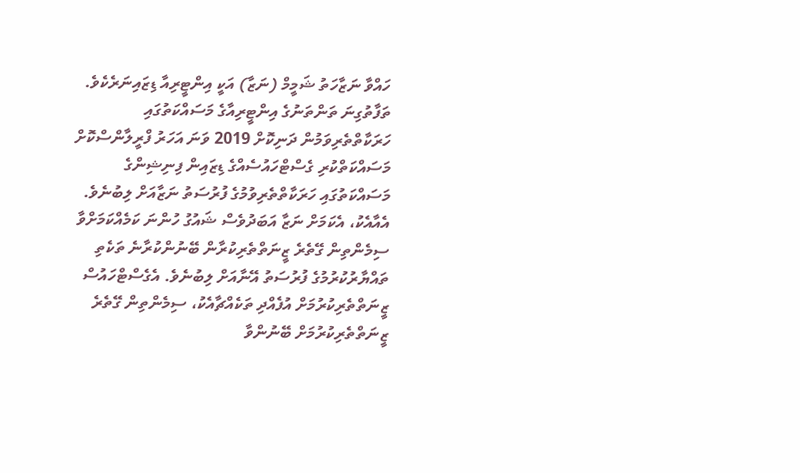ހައްވާ ނަޒާހަތު ޝަމީމް (ނަޒާ) އަކީ އިންޓީރިއާ ޑިޒައިނަރެކެވެ. ތަފާތުގިނަ ތަންތަނުގެ އިންޓީރިއާގެ މަސައްކަތުގައި ހަރަކާތްތެރިވަމުން ދަނިކޮށް 2019 ވަނަ އަހަރު ފްރީލާންސްކޮށް މަސައްކަތްކުރި ގެސްޓްހައުސެއްގެ ޑިޒައިން ފިނިޝިންގެ މަސައްކަތުގައި ހަރަކާތްތެރިވުމުގެ ފުރުސަތު ނަޒާއަށް ލިބުނެވެ. އެއާއެކު، އެކަމަށް ނަޒާ އަބަދުވެސް ޝައުގު ހުންނަ ކަމެއްކަމަށްވާ ސިމެންތިން ގޭތެރެ ޒީނަތްތެރިކުރާން ބޭނުންކުރާނެ ތަކެތި ތައްޔާރުކުރުމުގެ ފުރުސަތު އޭނާއަށް ލިބުނެވެ. އެގެސްޓްހައުސް ޒީނަތްތެރިކުރުމަށް އުފެއްދި ތަކެއްޗާއެކު، ސިމެންތިން ގޭތެރެ ޒީނަތްތެރިކުރުމަށް ބޭނުންވާ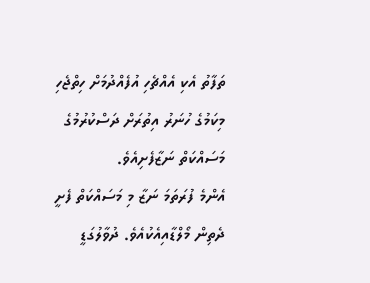ތަފާތު އެކި އެއްޗެހި އުފެއްދުމަށް ހިތްޖެހި މިކަމުގެ ހުނަރު އިތުރަށް ދަސްކުރުމުގެ މަސައްކަތް ނަޒާފެށިއެވެ.
އެންމެ ފުރަތަމަ ނަޒާ މި މަސައްކަތް ފެށީ ދެތިން މޯލްޑާއިއެކުއެވެ. ދުވާލުގަޑީ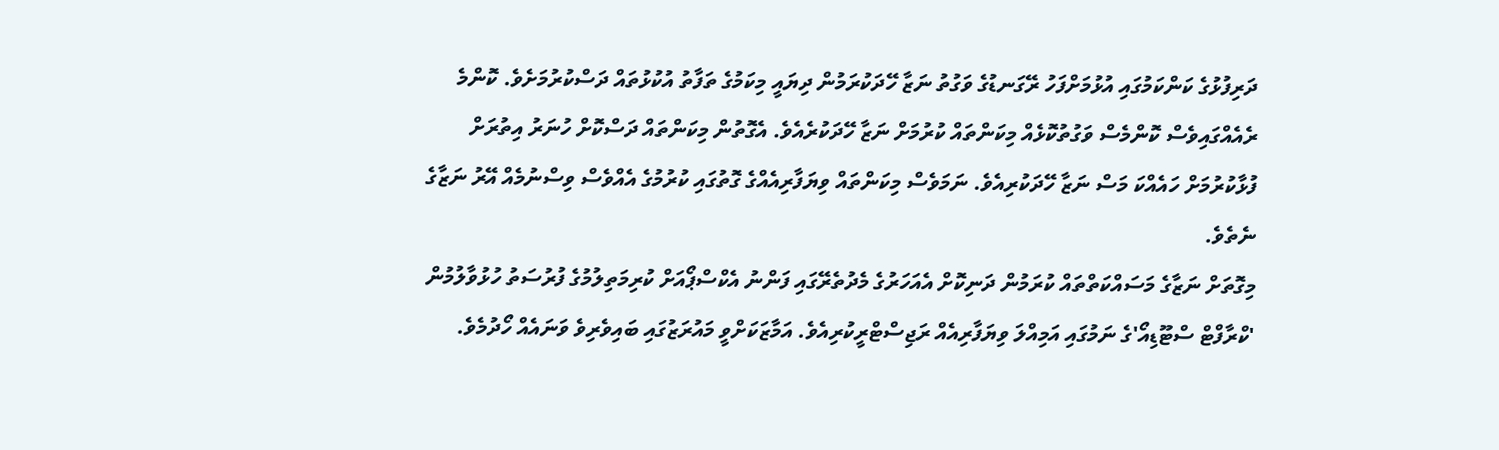ދަރިފުޅުގެ ކަންކަމުގައި އުޅުމަށްފަހު ރޭގަނޑުގެ ވަގުތު ނަޒާ ހޭދަކުރަމުން ދިޔައީ މިކަމުގެ ތަފާތު އުކުޅުތައް ދަސްކުރުމަށެވެ. ކޮންމެ ރެއެއްގައިވެސް ކޮންމެސް ވަގުތުކޮޅެއް މިކަންތައް ކުރުމަށް ނަޒާ ހޭދަކުރެއެވެ. އެގޮތުން މިކަންތައް ދަސްކޮށް ހުނަރު އިތުރަށް ފުޅާކުރުމަށް ހައެއްކަ މަސް ނަޒާ ހޭދަކުރިއެވެ. ނަމަވެސް މިކަންތައް ވިޔަފާރިއެއްގެ ގޮތުގައި ކުރުމުގެ އެއްވެސް ވިސްނުމެއް އޭރު ނަޒާގެ ނެތެވެ.
މިގޮތަށް ނަޒާގެ މަސައްކަތްތައް ކުރަމުން ދަނިކޮށް އެއަހަރުގެ މެދުތެރޭގައި ފަންނު އެކްސްޕޯއަށް ކުރިމަތިލުމުގެ ފުރުސަތު ހުޅުވާލުމުން 'ކްރާފްޓް ސްޓޫޑިއޯ'ގެ ނަމުގައި އަމިއްލަ ވިޔަފާރިއެއް ރަޖިސްޓްރީކުރިއެވެ. އަމާޒަކަށްވީ މައުރަޒުގައި ބައިވެރިވެ ވަނައެއް ހޯދުމެވެ.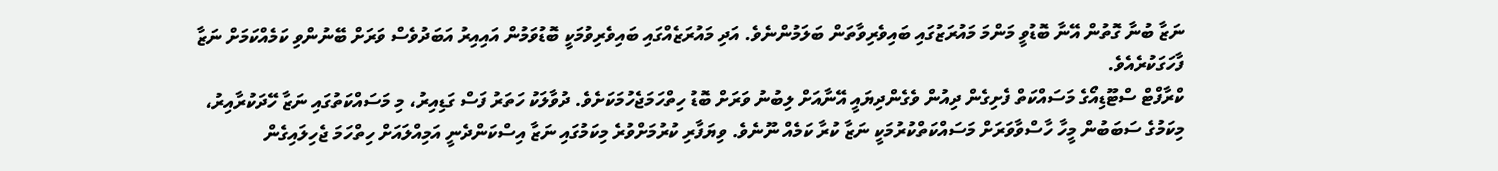ނަޒާ ބުނާ ގޮތުން އޭނާ ބޮޑުވީ މަންމަ މައުރަޒުގައި ބައިވެރިވާތަން ބަލަމުންނެވެ. އަދި މައުރަޒެއްގައި ބައިވެރިވުމަކީ ބޮޑުވަމުން އައިއިރު އަބަދުވެސް ވަރަށް ބޭނުންވި ކަމެއްކަމަށް ނަޒާ ފާހަގަކުރެއެވެ.
ކްރާފްޓް ސްޓޫޑިއޯގެ މަސައްކަތް ފެށިގެން ދިއުން ވެގެންދިޔައީ އޭނާއަށް ލިބުނު ވަރަށް ބޮޑު ހިތްހަމަޖެހުމަކަށެވެ. ދުވާލަކު ހަތަރު ފަސް ގަޑިއިރު، މި މަސައްކަތުގައި ނަޒާ ހޭދަކުރާއިރު، މިކަމުގެ ސަބަބުން މީހާ ހާސްވާވަރަށް މަސައްކަތްކުރުމަކީ ނަޒާ ކުރާ ކަމެއް ނޫނެވެ. ވިޔަފާރި ކުރުމަށްވުރެ މިކަމުގައި ނަޒާ އިސްކަންދެނީ އަމިއްލައަށް ހިތްހަމަ ޖެހިލައިގެން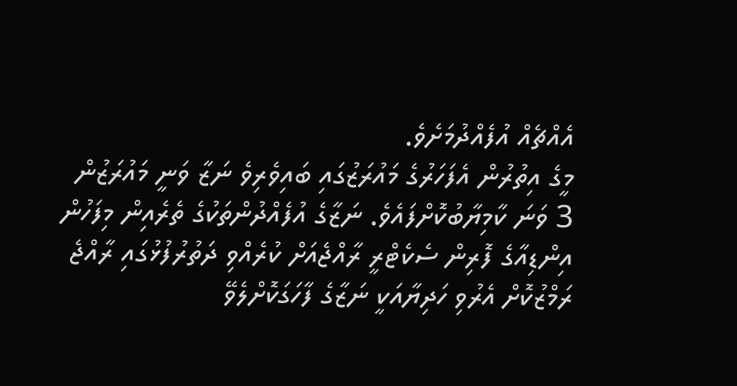އެއްޗެއް އުފެއްދުމަށެވެ.
މީގެ އިތުރުން އެފަހަރުގެ މައުރަޒުގައި ބައިވެރިވެ ނަޒާ ވަނީ މައުރަޒުން 3 ވަނަ ކާމިޔާބުކޮށްފައެވެ. ނަޒާގެ އުފެއްދުންތަކުގެ ތެރެއިން މިފަހުން އިންޑިއާގެ ފޮރިން ސެކެޓްރީ ރާއްޖެއަށް ކުރެއްވި ދަތުރުފުޅުގައި ރާއްޖެ ރަމްޒުކޮށް އެރުވި ހަދިޔާއަކީ ނަޒާގެ ފާހަގަކޮށްލެވޭ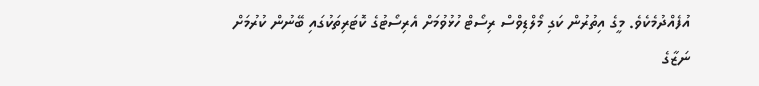އުފެއްދުމެކެވެ. މީގެ އިތުރުން ކަގި މޯލްޑިވްސް ރިސޯޓް ހުޅުވުމަށް އެރިސޯޓުގެ ކޮޓަރިތަކުގައި ބޭނުން ކުރުމަށް ނަޒާގެ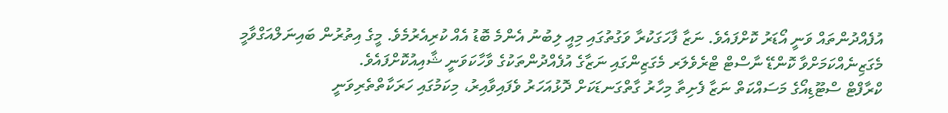އުފެއްދުންތައް ވަނީ އޯޑަރު ކޮށްފައެވެ. ނަޒާ ފާހަގަކުރާ ވަގުތުގައި މިއީ ލިބުނު އެންމެ ބޮޑު އެއް ކުރިއެރުމެވެ. މީގެ އިތުރުން ބައިނަލްއަގްވާމީ މެގަޒިނެއްކަމަށްވާ ކޮންޑޭ ނާސްޓް ޓްރެވެލަރ މެގަޒިންގައި ނަޒާގެ އުފެއްދުންތަކުގެ ވާހާކަވަނީ ޝާއިއުކޮށްފައެވެ.
ކްރާފްޓް ސްޓޫޑިއޯގެ މަސައްކަތް ނަޒާ ފެށިތާ މިހާރު ގާތްގަނޑަކަށް ދޮޅުއަހަރު ވެފައިވާއިރު، މިކަމުގައި ހަރަކާތްތެރިވަނީ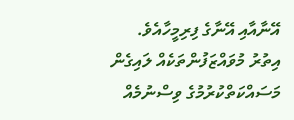އޭނާއާއި އޭނާގެ ފިރިމީހާއެވެ. އިތުރު މުވައްޒަފުންތަކެއް ލައިގެން މަސައްކަތްކުރުމުގެ ވިސްނުމެއް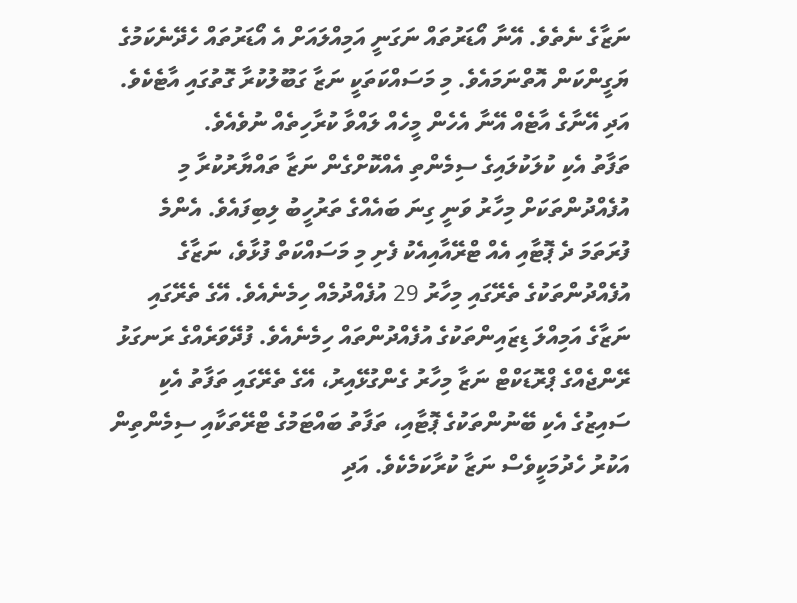ނަޒާގެ ނެތެވެ. އޭނާ އޯޑަރުތައް ނަގަނީ އަމިއްލައަށް އެ އޯޑަރުތައް ހެދޭނެކަމުގެ ޔަގީންކަން އޮތްނަމައެވެ. މި މަސައްކަތަކީ ނަޒާ ގަބޫލުކުރާ ގޮތުގައި އާޓެކެވެ. އަދި އޭނާގެ އާޓެއް އޭނާ އެހެން މީހެއް ލައްވާ ކުރާހިތެއް ނުވެއެވެ.
ތަފާތު އެކި ކުލަކުލައިގެ ސިމެންތި އެއްކޮށްގެން ނަޒާ ތައްޔާރުކުރާ މި އުފެއްދުންތަކަށް މިހާރު ވަނީ ގިނަ ބައެއްގެ ތަރުހީބު ލިބިފައެވެ. އެންމެ ފުރަތަމަ ދެ ޕޮޓާއި އެއް ޓްރޭއާއިއެކު ފެށި މި މަސައްކަތް ފުޅާވެ، ނަޒާގެ އުފެއްދުންތަކުގެ ތެރޭގައި މިހާރު 29 އުފެއްދުމެއް ހިމެނެއެވެ. އޭގެ ތެރޭގައި ނަޒާގެ އަމިއްލަ ޑިޒައިންތަކުގެ އުފެއްދުންތައް ހިމެނެއެވެ. ފުދޭވަރެއްގެ ރަނގަޅު ރޭންޖެއްގެ ޕްރޮޑަކްޓް ނަޒާ މިހާރު ގެންގުޅޭއިރު، އޭގެ ތެރޭގައި ތަފާތު އެކި ސައިޒުގެ އެކި ބޭނުންތަކުގެ ޕޮޓާއި، ތަފާތު ބައްޓަމުގެ ޓްރޭތަކާއި ސިމެންތިން އަކުރު ހެދުމަކީވެސް ނަޒާ ކުރާކަމެކެވެ. އަދި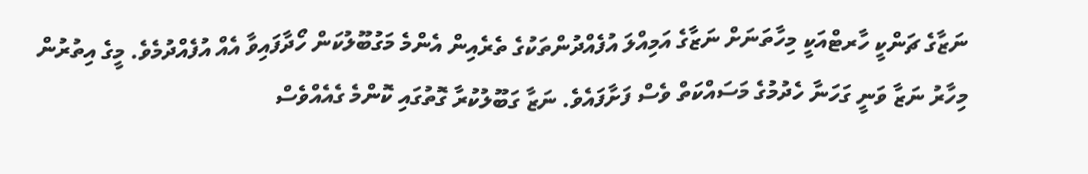ނަޒާގެ ޗަންކީ ހާރޓްއަކީ މިހާތަނަށް ނަޒާގެ އަމިއްލަ އުފެއްދުންތަކުގެ ތެރެއިން އެންމެ މަގުބޫލުކަން ހޯދާފައިވާ އެއް އުފެއްދުމެވެ. މީގެ އިތުރުން މިހާރު ނަޒާ ވަނީ ގަހަނާ ހެދުމުގެ މަސައްކަތް ވެސް ފަށާފައެވެ. ނަޒާ ގަބޫލުކުރާ ގޮތުގައި ކޮންމެ ގެއެއްވެސް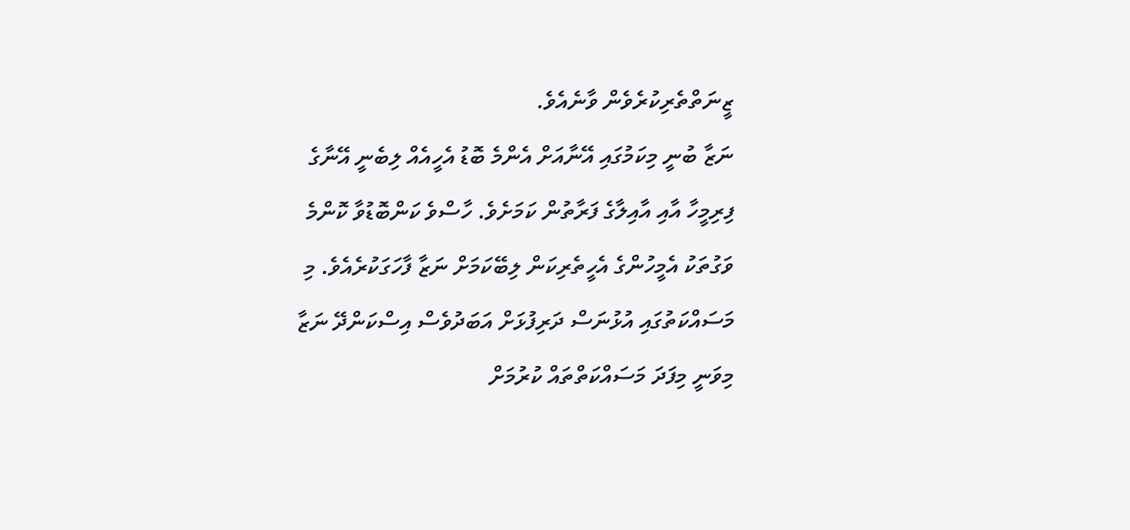ޒީނަތްތެރިކުރެވެން ވާނެއެވެ.
ނަޒާ ބުނީ މިކަމުގައި އޭނާއަށް އެންމެ ބޮޑު އެހީއެއް ލިބެނީ އޭނާގެ ފިރިމީހާ އާއި އާއިލާގެ ފަރާތުން ކަމަށެވެ. ހާސްވެ ކަންބޮޑުވާ ކޮންމެ ވަގުތަކު އެމީހުންގެ އެހީތެރިކަން ލިބޭކަމަށް ނަޒާ ފާހަގަކުރެއެވެ. މި މަސައްކަތުގައި އުޅުނަސް ދަރިފުޅަށް އަބަދުވެސް އިސްކަންދޭ ނަޒާ މިވަނީ މިފަދަ މަސައްކަތްތައް ކުރުމަށް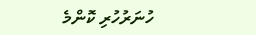ހުނަރުހުރި ކޮންމެ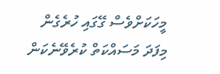މީހަކަށްވެސް ގޭގައި ހުރެގެން މިފަދަ މަސައްކަތް ކުރެވޭނެކަން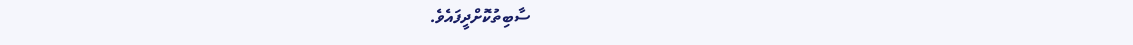ސާބިތުކޮށްދީފައެވެ.